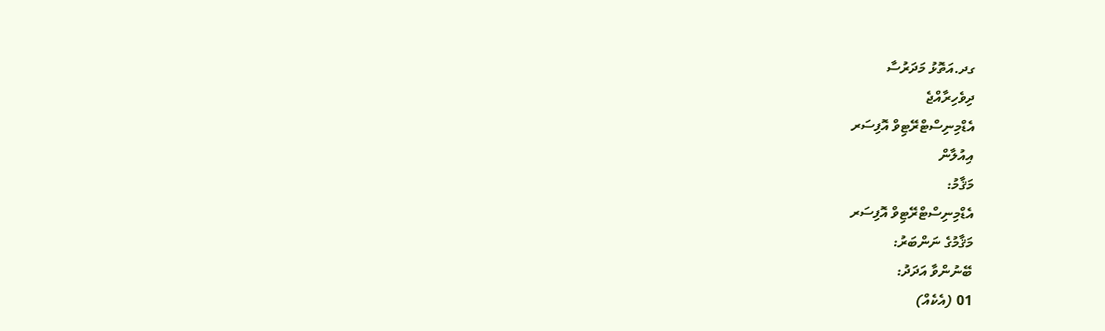ގދ.އަތޮޅު މަދަރުސާ
ދިވެހިރާއްޖެ
އެޑްމިނިސްޓްރޭޓިވް އޮފިސަރ
އިއުލާން
މަޤާމު:
އެޑްމިނިސްޓްރޭޓިވް އޮފިސަރ
މަޤާމުގެ ނަންބަރު:
ބޭނުންވާ އަދަދު:
01 (އެކެއް)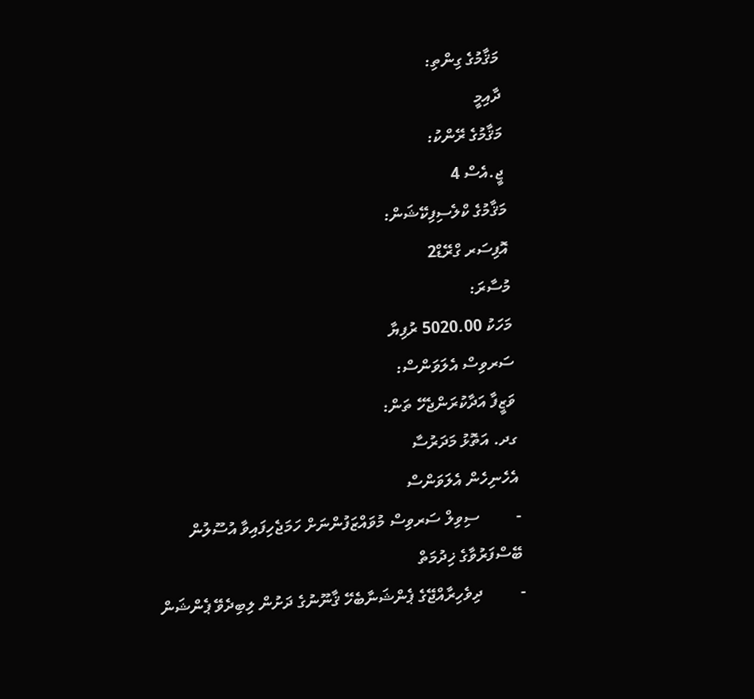މަޤާމުގެ ގިންތި:
ދާއިމީ
މަޤާމުގެ ރޭންކު:
ޖީ.އެސް 4
މަޤާމުގެ ކްލެސިފިކޭޝަން:
އޮފިސަރ ގްރޭޑް2
މުސާރަ:
މަހަކު 5020.00 ރުފިޔާ
ސަރވިސް އެލަވަންސް:
ވަޒީފާ އަދާކުރަންޖެހޭ ތަން:
ގދ. އަތޮޅު މަދަރުސާ
އެހެނިހެން އެލަވަންސް
-         ސިވިލް ސަރވިސް މުވައްޒަފުންނަށް ހަމަޖެހިފައިވާ އުސޫލުން ބޭސްފަރުވާގެ ޚިދުމަތް
-         ދިވެހިރާއްޖޭގެ ޕެންޝަނާބެހޭ ޤާނޫނުގެ ދަށުން ލިބިދެވޭ ޕެންޝަން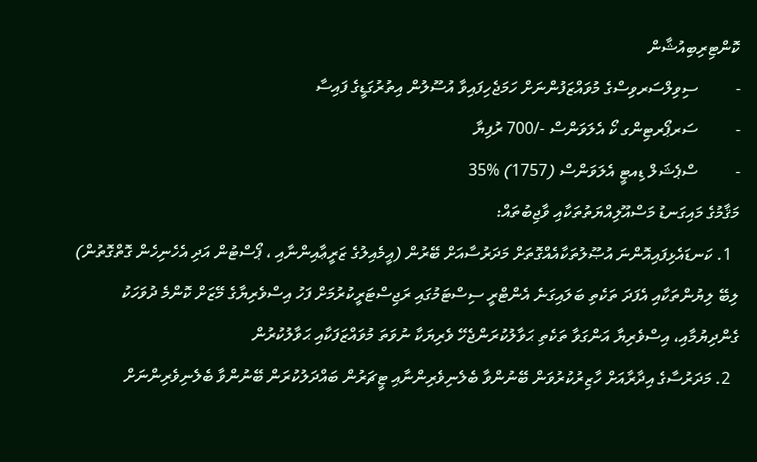ކޮންޓިރިބިއުޝާން
-         ސިވިލްސަރވިސްގެ މުވައްޒަފުންނަށް ހަމަޖެހިފައިވާ އުސޫލުން އިތުރުގަޑީގެ ފައިސާ
-         ސަރޕޯރޓިންގ ކޯ އެލަވަންސް -/700 ރުފިޔާ
-         ސްޕެޝަލް ޑިއޓީ އެލަވަންސް (1757) %35
މަޤާމުގެ މައިގަނޑު މަސްއޫލިއްޔަތުތަކާއި ވާޖިބުތައް:
  1. ކަނޑައެޅިފައިއޮންނަ އުޞޫލުތަކާއެއްގޮތަށް މަދަރުސާއަށް ބޭރުން (އީމެއިލުގެ ޒަރީޢާއިންނާއި ، ޕޯސްޓުން އަދި އެހެނިހެން ގޮތްގޮތުން) ލިބޭ ލިޔުންތަކާއި އެފަދަ ތަކެތި ބަލައިގަނެ އެންޓްރީ ސިސްޓަމުގައި ރަޖިސްޓަރީކުރުމަށް ފަހު އިސްވެރިޔާގެ މޭޒަށް ކޮންމެ ދުވަހަކު ގެންދިޔުމާއި، އިސްވެރިޔާ އަންގަވާ ތަކެތި ޙަވާލުކުރަންޖެހޭ ވެރިޔަކާ ނުވަތަ މުވައްޒަފަކާއި ޙަވާލުކުރުން
  2. މަދަރުސާގެ އިދާރާއަށް ހާޒިރުކުރުވަން ބޭނުންވާ ބެލެނިވެރިންނާއި ޓީޗަރުން ބައްދަލުކުރަން ބޭނުންވާ ބެލެނިވެރިންނަށް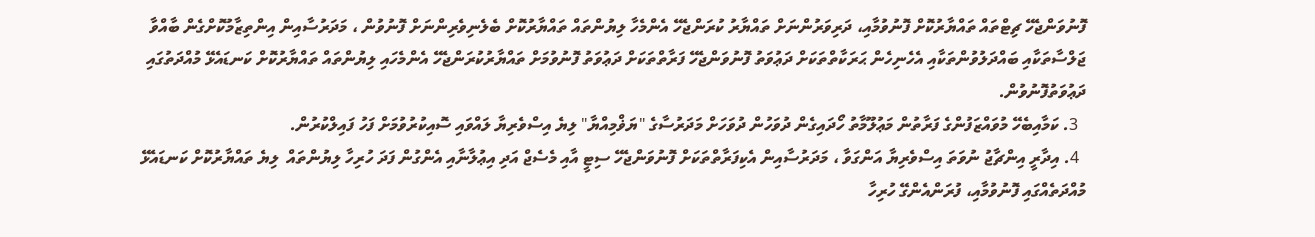ފޮނުވަންޖެހޭ ޗިޓްތައް ތައްޔާރުކޮށް ފޮނުވުމާއި، ދަރިވަރުންނަށް ތައްޔާރު ކުރަންޖެހޭ އެންމެހާ ލިޔުންތައް ތައްޔާރުކޮށް ބެލެނިވެރިންނަށް ފޮނުވުން ، މަދަރުސާއިން އިންތިޒާމުކޮށްގެން ބާއްވާ ޖަލްސާތަކާއި ބައްދަލުވުންތަކާއި އެހެނިހެން ޙަރަކާތްތަކަށް ދަޢުވަތު ފޮނުވަންޖެހޭ ފަރާތްތަކަށް ދަޢުވަތު ފޮނުވުމަށް ތައްޔާރުކުރަންޖެހޭ އެންމެހައި ލިޔުންތައް ތައްޔާރުކޮށް ކަނޑައެޅޭ މުއްދަތުގައި ދަޢުވަތުފޮނުވުން.
  3. ކަމާއިބެހޭ މުވައްޒަފުންގެ ފަރާތުން މަޢުލޫމާތު ހޯދައިގެން ދުވަހުން ދުވަހަށް މަދަރުސާގެ "ޔަޥްމިއްޔާ" ލިޔެ އިސްވެރިޔާ ލައްވައި ސޮއިކުރުވުމަށް ފަހު ފައިލްކުރުން.
  4. އިދާރީ އިންޗާޖު ނުވަތަ އިސްވެރިޔާ އަންގަވާ ، މަދަރުސާއިން އެކިފަރާތްތަކަށް ފޮނުވަންޖެހޭ ސިޓީ އާއި މެސެޖް އަދި އިޢުލާނާއި އެންގުން ފަދަ ހުރިހާ ލިޔުންތައް  ލިޔެ ތައްޔާރުކޮށް ކަނޑައެޅޭ މުއްދަތެއްގައި ފޮނުވުމާއި، ފުރަންއެންގޭ ހުރިހާ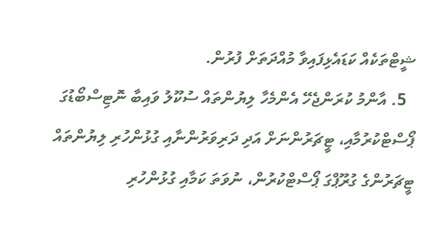ޝީޓްތަކެއް ކަޑައެޅިފައިވާ މުއްދަތަށް ފުރުން.
  5. އާންމު ކުރަންޖެހޭ އެންމެހާ ލިޔުންތައް ސުކޫލު ވައިބާ ނޮޓިސްބޯޑުގަ ޕޯސްޓްކުރުމާއި، ޓީޗަރުންނަށް އަދި ދަރިވަރުންނާއި ގުޅުންހުރި ލިޔުންތައް ޓީޗަރުންގެ ގުރޫޕްގަ ޕޯސްޓްކުރުން، ނުވަތަ ކަމާއި ގުޅުންހުރި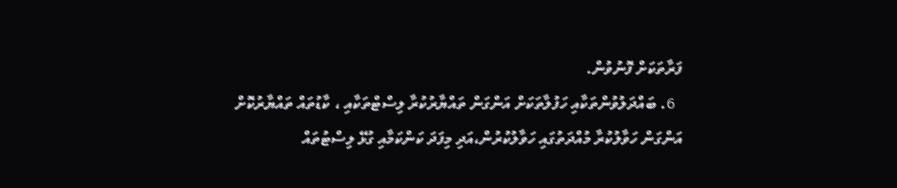ފަރާތަކަށް ފޮނުވުން.
  6. ބައްދަލުވުންތަކާއި ހަފުލާތަކަށް އަންގަން ތައްޔާރުކުރާ ލިސްޓްތަކާއި ، ކާޑުތައް ތައްޔާރުކޮށް އަންގަން ހަވާލުކުރާ މުއްދަތުގައި ހަވާލުކުރުން،އަދި މިފަދަ ކަންކަމާއި ގުޅޭ ލިސްޓުތައް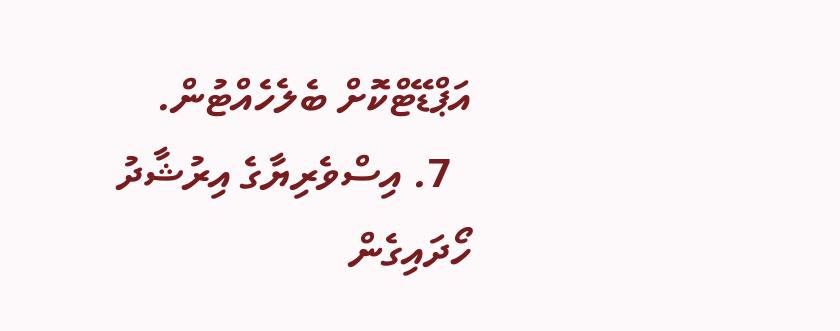އަޕްޑޭޓްކޮށް ބެލެހެއްޓުން.
  7. އިސްވެރިޔާގެ އިރުޝާދު ހޯދައިގެން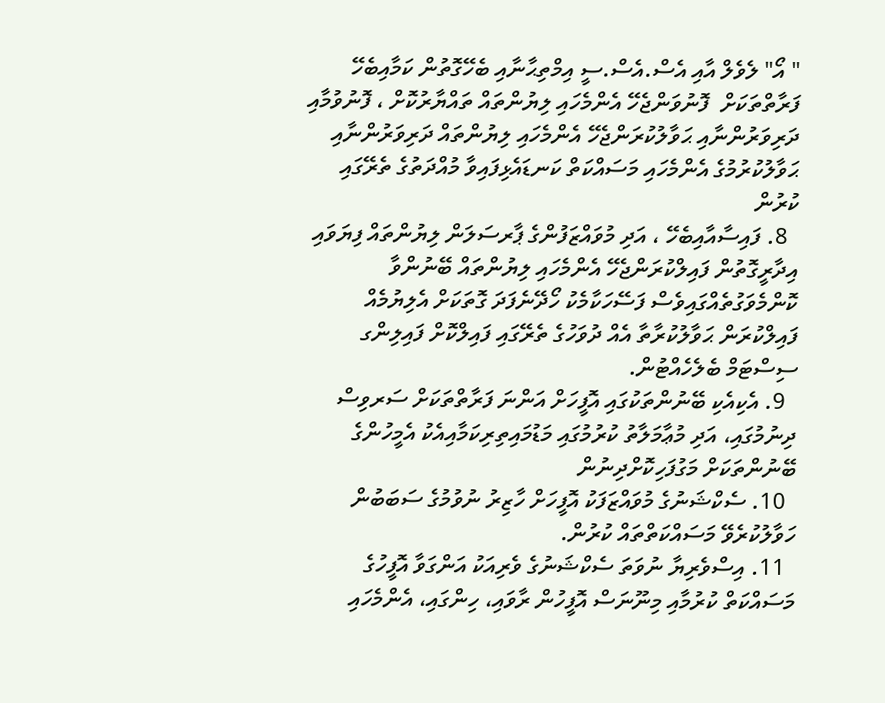" އޯ" ލެވެލް އާއި އެސް.އެސް.ސީ އިމްތިޙާނާއި ބެހޭގޮތުން ކަމާއިބެހޭ ފަރާތްތަކަށް  ފޮނުވަންޖެހޭ އެންމެހައި ލިޔުންތައް ތައްޔާރުކޮށް ، ފޮނުވުމާއި  ދަރިވަރުންނާއި ޙަވާލުކުރަންޖެހޭ އެންމެހައި ލިޔުންތައް ދަރިވަރުންނާއި ޙަވާލުކުރުމުގެ އެންމެހައި މަސައްކަތް ކަނޑައެޅިފައިވާ މުއްދަތުގެ ތެރޭގައި ކުރުން
  8. ފައިސާއާއިބެހޭ ، އަދި މުވައްޒަފުންގެ ޕާރސަލަން ލިޔުންތައް ފިޔަވައި އިދާރީގޮތުން ފައިލްކުރަންޖެހޭ އެންމެހައި ލިޔުންތައް ބޭނުންވާ ކޮންމެވަގުތެއްގައިވެސް ފަސޭހަކާމެކު ހޯދޭނެފަދަ ގޮތަކަށް އެލިޔުމެއް ފައިލްކުރަން ޙަވާލުކުރާތާ އެއް ދުވަހުގެ ތެރޭގައި ފައިލްކޮށް ފައިލިންގ ސިސްޓަމް ބެލެހެއްޓުން.
  9. އެކިއެކި ބޭނުންތަކުގައި އޮފީހަށް އަންނަ ފަރާތްތަކަށް ސަރވިސް ދިނުމުގައި، އަދި މުޢާމަލާތު ކުރުމުގައި މަޑުމައިތިރިކަމާއިއެކު އެމީހުންގެ ބޭނުންތަކަށް މަގުފަހިކޮށްދިނުން
  10. ސެކްޝަނުގެ މުވައްޒަފަކު އޮފީހަށް ހާޒިރު ނުވުމުގެ ސަބަބުން ހަވާލުކުރެވޭ މަސައްކަތްތައް ކުރުން.
  11. އިސްވެރިޔާ ނުވަތަ ސެކްޝަނުގެ ވެރިއަކު އަންގަވާ އޮފީހުގެ މަސައްކަތް ކުރުމާއި މިނޫނަސް އޮފީހުން ރާވައި، ހިންގައި، އެންމެހައި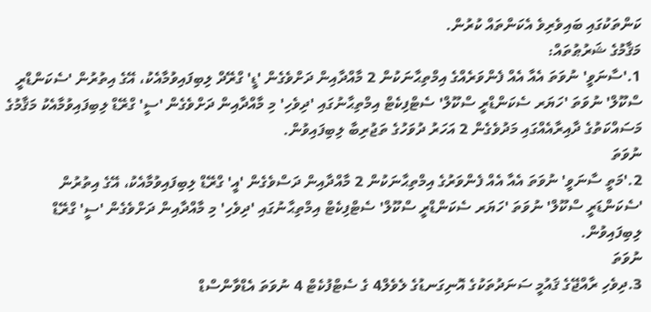ކަންތަކުގައި ބައިވެރިވެ އެކަންތައް ކުރުން.
މަޤާމުގެ ޝަރުޠުތައް:
1.'ސާނަވީ' ނުވަތަ އެއާ އެއް ފެންވަރެއްގެ އިމްތިޙާނަކުން 2 މާއްދާއިން ދަށްވެގެން 'ޑީ' ގްރޭދް ލިބިފައިވުމާއެކު، އޭގެ އިތުރުން 'ސެކަންޑްރީ ސްކޫލް' ނުވަތަ 'ހަޔަރ ސެކަންޑްރީ ސްކޫލް' ސެޓްފިކެޓް އިމްތިޙާނުގައި 'ދިވެހި' މި މާއްދާއިން ދަށްވެގެން 'ސީ' ގްރޭޑް ލިބިފައިވުމާއެކު މަޤާމުގެ މަސައްކަތުގެ ދާއިރާއެއްގައި މަދުވެގެން 2 އަހަރު ދުވަހުގެ ތަޖުރިބާ ލިބިފައިވުން.
ނުވަތަ
2.'މަތީ ސާނަވީ' ނުވަތަ އެއާ އެއް ފެންވަރުގެ އިމްތިޙާނަކުން 2 މާއްދާއިން ދަސްވެގެން 'އީ' ގްރޭޑް ލިބިފައިވުމާއެކު، އޭގެ އިތުރުން 'ސެކަންޑަރީ ސްކޫލް' ނުވަތަ 'ހަޔަރ ސެކަންޑްރީ ސްކޫލް' ސެޓްފިކެޓް އިމްތިޙާނުގައި 'ދިވެހި' މި މާއްދާއިން ދަށްވެގެން 'ސީ' ގްރޭޑް ލިބިފައިވުން.
ނުވަތަ
3.ދިވެހި ރާއްޖޭގެ ޤައުމީ ސަނަދުތަކުގެ އޮނިގަނޑުގެ ލެވެލް4 ގެ ސެޓްފުކެޓް 4 ނުވަތަ އެޑްވާންސްޑް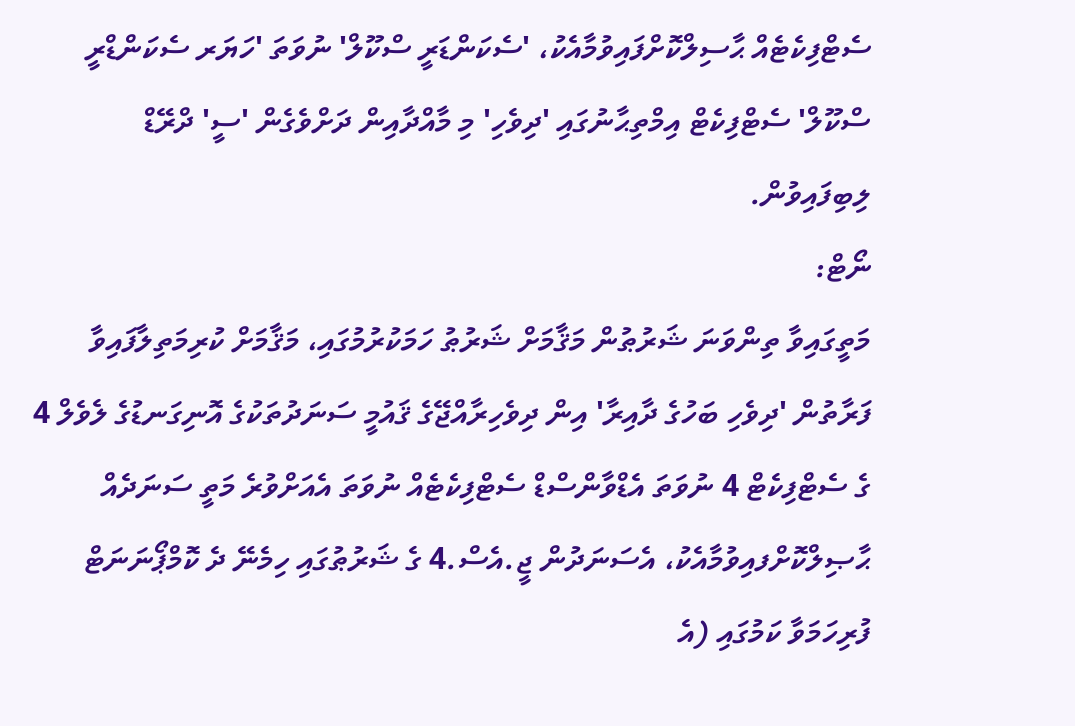ސެޓްފިކެޓެއް ޙާސިލްކޮށްފައިވުމާއެކު، 'ސެކަންޑަރީ ސްކޫލް' ނުވަތަ 'ހަޔަރ ސެކަންޑްރީ ސްކޫލް' ސެޓްފިކެޓް އިމްތިޙާނުގައި 'ދިވެހި' މި މާއްދާއިން ދަށްވެގެން 'ސީ' ދްރޭޑް ލިބިފައިވުން.
ނޯޓް:
މަތީގައިވާ ތިންވަނަ ޝަރުޠުން މަޤާމަށް ޝަރުޠު ހަމަކުރުމުގައި، މަޤާމަށް ކުރިމަތިލާފައިވާ ފަރާތުން 'ދިވެހި ބަހުގެ ދާއިރާ' އިން ދިވެހިރާއްޖޭގެ ޤައުމީ ސަނަދުތަކުގެ އޮނިގަނޑުގެ ލެވެލް 4 ގެ ސެޓްފިކެޓް 4 ނުވަތަ އެޑްވާންސްޑް ސެޓްފިކެޓެއް ނުވަތަ އެއަށްވުރެ މަތީ ސަނަދެއް ޙާޞިލްކޮށްފއިވުމާއެކު، އެސަނަދުން ޖީ.އެސް.4 ގެ ޝަރުޠުގައި ހިމެނޭ ދެ ކޮމްޕޯނަނަޓް ފުރިހަމަވާ ކަމުގައި (އެ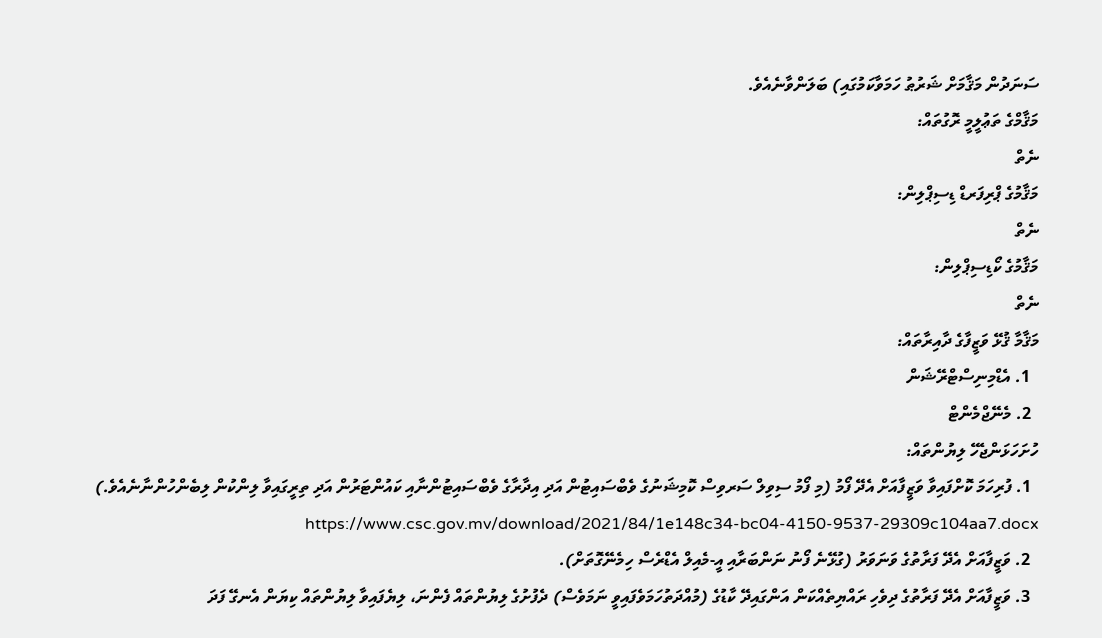ސަނަދުން މަޤާމަށް ޝަރުޠު ހަމަވާކަމުގައި) ބަލަންވާނެއެވެ.
މަޤާމްގެ ތަޢުލީމީ ރޮގުތައް:
ނެތް
މަޤާމުގެ ޕްރިފަރޑް ޑިސިޕްލިން:
ނެތް
މަޤާމުގެ ކޯޑިސިޕްލިން:
ނެތް
މަޤާމާ ޤުޅޭ ވަޒީފާގެ ދާއިރާތައް:
  1. އެޑްމިނިސްޓްރޭޝަން
  2. މެނޭޖްމެންޓް
ހުށަހަޅަންޖެހޭ ލިޔުންތައް:
  1. ފުރިހަމަ ކޮށްފައިވާ ވަޒީފާއަށް އެދޭ ފޯމު (މި ފޯމު ސިވިލް ސަރވިސް ކޮމިޝަނުގެ ވެބްސައިޓުން އަދި އިދާރާގެ ވެބްސައިޓުންނާއި ކައުންޓަރުން އަދި ތިރީގައިވާ ލިންކުން ލިބެންހުންނާނެއެވެ.)  https://www.csc.gov.mv/download/2021/84/1e148c34-bc04-4150-9537-29309c104aa7.docx
  2. ވަޒީފާއަށް އެދޭ ފަރާތުގެ ވަނަވަރު (ގުޅޭނެ ފޯނު ނަންބަރާއި އީ-މެއިލް އެޑްރެސް ހިމެނޭގޮތަށް).
  3. ވަޒީފާއަށް އެދޭ ފަރާތުގެ ދިވެހި ރައްޔިތެއްކަން އަންގައިދޭ ކާޑުގެ (މުއްދަތުހަމަވެފައިވީ ނަމަވެސް) ދެފުށުގެ ލިޔުންތައް ފެންނަ، ލިޔެފައިވާ ލިޔުންތައް ކިޔަން އެނގޭ ފަދަ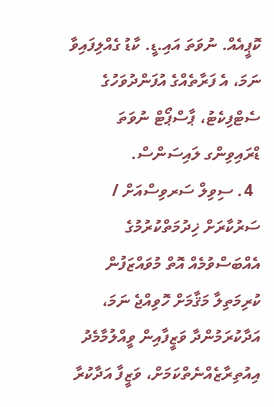ކޮޕީއެއް. ނުވަތަ އައި.ޑީ. ކާޑު ގެއްލިފައިވާ ނަމަ، އެ ފަރާތެއްގެ އުފަންދުވަހުގެ ސެޓްފިކެޓު، ޕާސްޕޯޓް ނުވަތަ ޑްރައިވިންގ ލައިސަންސް.
  4. ސިވިލް ސަރވިސްއަށް / ސަރުކާރަށް ޚިދުމަތްކުރުމުގެ އެއްބަސްވުމެއް އޮތް މުވައްޒަފުން ކުރިމަތިލާ މަޤާމަށް ހޮވިއްޖެ ނަމަ، އަދާކުރަމުންދާ ވަޒީފާއިން ވީއްލުމާމެދު އިއުތިރާޒެއްނެތްކަމަށް، ވަޒީފާ އަދާކުރާ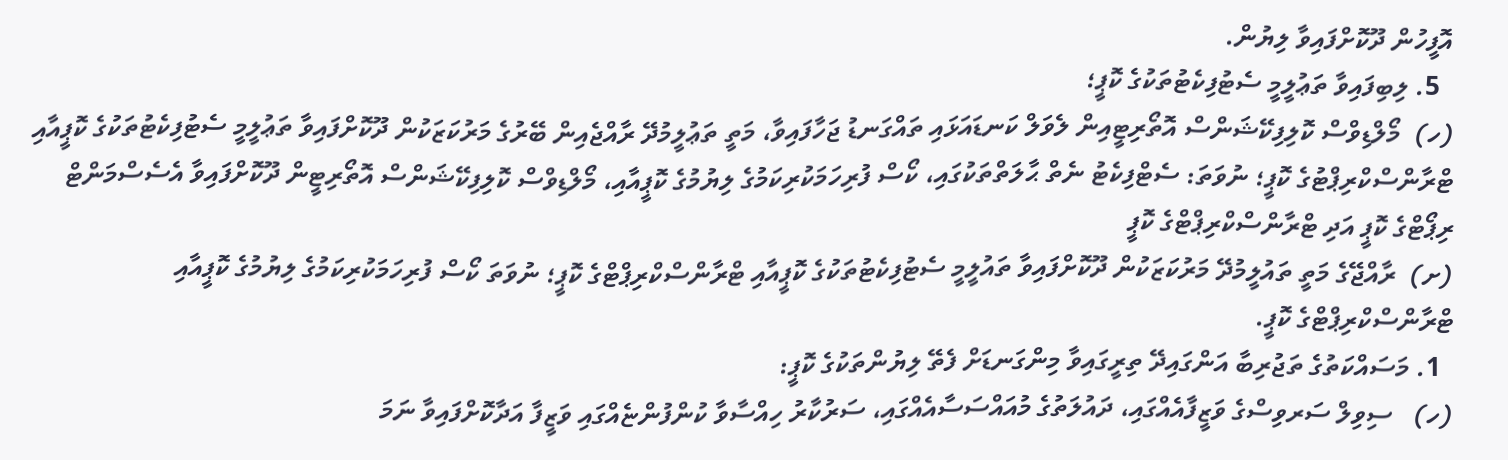އޮފީހުން ދޫކޮށްފައިވާ ލިޔުން.
  5. ލިބިފައިވާ ތަޢުލީމީ ސެޓުފިކެޓުތަކުގެ ކޮޕީ؛
(ހ)  މޯލްޑިވްސް ކޮލިފިކޭޝަންސް އޮތޯރިޓީއިން ލެވަލް ކަނޑައަޅައި ތައްގަނޑު ޖަހާފައިވާ، މަތީ ތަޢުލީމުދޭ ރާއްޖެއިން ބޭރުގެ މަރުކަޒަކުން ދޫކޮށްފައިވާ ތަޢުލީމީ ސެޓުފިކެޓުތަކުގެ ކޮޕީއާއި ޓްރާންސްކްރިޕްޓުގެ ކޮޕީ؛ ނުވަތަ: ސެޓްފިކެޓު ނެތް ޙާލަތްތަކުގައި، ކޯސް ފުރިހަމަކުރިކަމުގެ ލިޔުމުގެ ކޮޕީއާއި، މޯލްޑިވްސް ކޮލިފިކޭޝަންސް އޮތޯރިޓީން ދޫކޮށްފައިވާ އެސެސްމަންޓް ރިޕޯޓްގެ ކޮޕީ އަދި ޓްރާންސްކްރިޕްޓްގެ ކޮޕީ
(ށ)  ރާއްޖޭގެ މަތީ ތައުލީމުދޭ މަރުކަޒަކުން ދޫކޮށްފައިވާ ތައުލީމީ ސެޓުފިކެޓުތަކުގެ ކޮޕީއާއި ޓްރާންސްކްރިޕްޓްގެ ކޮޕީ؛ ނުވަތަ ކޯސް ފުރިހަމަކުރިކަމުގެ ލިޔުމުގެ ކޮޕީއާއި ޓްރާންސްކްރިޕްޓްގެ ކޮޕީ.
  1. މަސައްކަތުގެ ތަޖުރިބާ އަންގައިދޭ ތިރީގައިވާ މިންގަނޑަށް ފެތޭ ލިޔުންތަކުގެ ކޮޕީ:
(ހ)   ސިވިލް ސަރވިސްގެ ވަޒީފާއެއްގައި، ދައުލަތުގެ މުއައްސަސާއެއްގައި، ސަރުކާރު ހިއްސާވާ ކުންފުންޏެއްގައި ވަޒީފާ އަދާކޮށްފައިވާ ނަމަ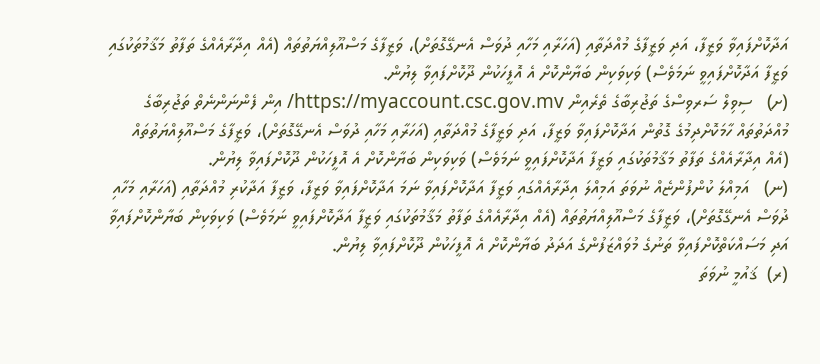އަދާކޮށްފައިވާ ވަޒީފާ، އަދި ވަޒީފާގެ މުއްދަތާއި (އަހަރާއި މަހާއި ދުވަސް އެނގޭގޮތަށް)، ވަޒީފާގެ މަސްއޫލިއްޔަތުތައް (އެއް އިދާރާއެއްގެ ތަފާތު މަޤާމުތަކުގައި ވަޒީފާ އަދާކޮށްފައިވީ ނަމަވެސް) ވަކިވަކިން ބަޔާންކޮށް އެ އޮފީހަކުން ދޫކޮށްފައިވާ ލިޔުން.
(ށ)   ސިވިލް ސަރވިސްގެ ތަޖުރިބާގެ ތެރެއިން https://myaccount.csc.gov.mv/ އިން ފެންނަންނެތް ތަޖުރިބާގެ މުއްދަތުތައް ހާމަކޮށްދިމުގެ ގޮތުން އަދާކޮށްފައިވާ ވަޒީފާ، އަދި ވަޒީފާގެ މުއްދަތާއި (އަހަރާއި މަހާއި ދުވަސް އެނގޭގޮތަށް)، ވަޒީފާގެ މަސްއޫލިއްޔަތުތައް (އެއް އިދާރާއެއްގެ ތަފާތު މަޤާމުތަކުގައި ވަޒީފާ އަދާކޮށްފައިވީ ނަމަވެސް) ވަކިވަކިން ބަޔާންކޮށް އެ އޮފީހަކުން ދޫކޮށްފައިވާ ލިޔުން.
(ނ)   އަމިއްލަ ކުންފުންޏެއް ނުވަތަ އަމިއްލަ އިދާރާއެއްގައި ވަޒީފާ އަދާކޮށްފައިވާ ނަމަ އަދާކޮށްފައިވާ ވަޒީފާ، ވަޒީފާ އަދާކުރި މުއްދަތާއި (އަހަރާއި މަހާއި ދުވަސް އެނގޭގޮތަށް)، ވަޒީފާގެ މަސްއޫލިއްޔަތުތައް (އެއް އިދާރާއެއްގެ ތަފާތު މަޤާމުތަކުގައި ވަޒީފާ އަދާކޮށްފައިވީ ނަމަވެސް) ވަކިވަކިން ބަޔާންކޮށްފައިވާ އަދި މަސައްކަތްކޮށްފައިވާ ތަނުގެ މުވައްޒަފުންގެ އަދަދު ބަޔާންކޮށް އެ އޮފީހަކުން ދޫކޮށްފައިވާ ލިޔުން.
(ރ)  ޤައުމީ ނުވަތަ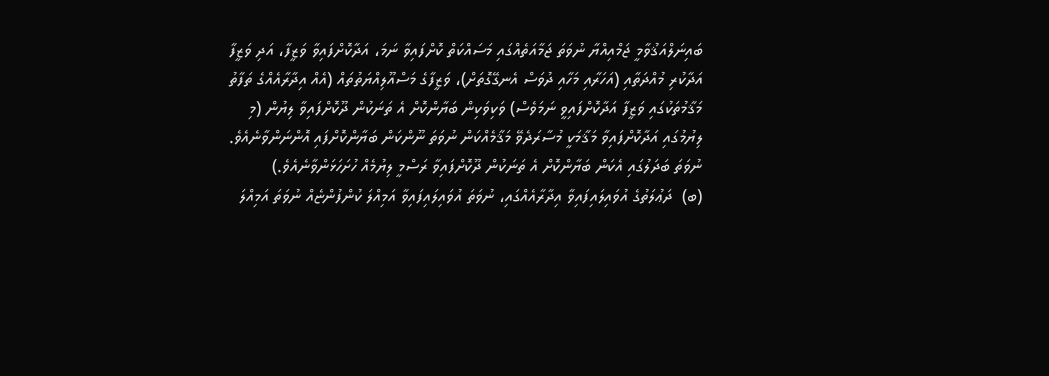ބައިނަލްއަޤުވާމީ ޖަމްއިއްޔާ ނުވަތަ ޖަމާއަތެއްގައި މަސައްކަތް ކޮށްފައިވާ ނަމަ، އަދާކޮށްފައިވާ ވަޒީފާ، އަދި ވަޒީފާ އަދާކުރި މުއްދަތާއި (އަހަރާއި މަހާއި ދުވަސް އެނގޭގޮތަށް)، ވަޒީފާގެ މަސްއޫލިއްޔަތުތައް (އެއް އިދާރާއެއްގެ ތަފާތު މަޤާމުތަކުގައި ވަޒީފާ އަދާކޮށްފައިވީ ނަމަވެސް) ވަކިވަކިން ބަޔާންކޮށް އެ ތަނަކުން ދޫކޮށްފައިވާ ލިޔުން (މި ލިޔުމުގައި އަދާކޮށްފައިވާ މަޤާމަކީ މުސާރަދެވޭ މަޤާމެއްކަން ނުވަތަ ނޫންކަން ބަޔާންކޮށްފައި އޮންނަންވާނެއެވެ. ނުވަތަ ބަދަލުގައި އެކަން ބަޔާންކޮށް އެ ތަނަކުން ދޫކޮށްފައިވާ ރަސްމީ ލިޔުމެއް ހުށަހަޅަންވާނެއެވެ.)
(ބ)  ދަޢުލަތުގެ އުވައިލައިފައިވާ އިދާރާއެއްގައި، ނުވަތަ އުވައިލައިފައިވާ އަމިއްލަ ކުންފުންޏެއް ނުވަތަ އަމިއްލަ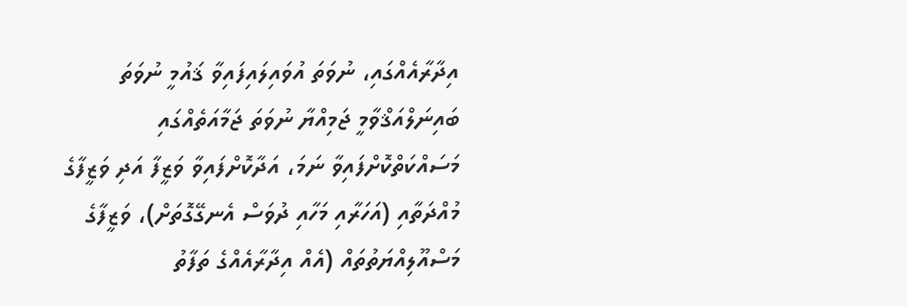އިދާރާއެއްގައި، ނުވަތަ އުވައިލައިފައިވާ ޤައުމީ ނުވަތަ ބައިނަލްއަޤްވާމީ ޖަމިއްޔާ ނުވަތަ ޖަމާއަތެއްގައި މަސައްކަތްކޮށްފައިވާ ނަމަ، އަދާކޮށްފައިވާ ވަޒީފާ އަދި ވަޒީފާގެ މުއްދަތާއި (އަހަރާއި މަހާއި ދުވަސް އެނގޭގޮތަށް)، ވަޒީފާގެ މަސްއޫލިއްޔަތުތައް (އެއް އިދާރާއެއްގެ ތަފާތު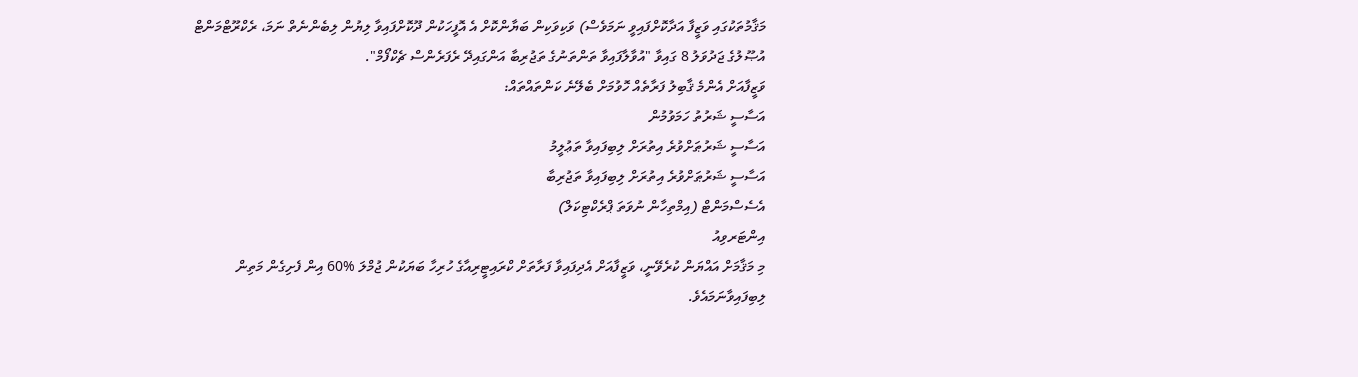މަޤާމުތަކުގައި ވަޒީފާ އަދާކޮށްފައިވީ ނަމަވެސް) ވަކިވަކިން ބަޔާންކޮށް އެ އޮފީހަކުން ދޫކޮށްފައިވާ ލިޔުން ލިބެންނެތް ނަމަ، ރެކްރޫޓްމަންޓް އުޞޫލުގެ ޖަދުވަލު 8 ގައިވާ "އުވާލާފައިވާ ތަންތަނުގެ ތަޖުރިބާ އަންގައިދޭ ރެފަރެންސް ޗެކްފޯމް".
ވަޒީފާއަށް އެންމެ ޤާބިލު ފަރާތެއް ހޮވުމަށް ބެލޭނެ ކަންތައްތައް:
އަސާސީ ޝަރުތު ހަމަވުމުން
އަސާސީ ޝަރުޠަށްވުރެ އިތުރަށް ލިބިފައިވާ ތަޢުލީމު
އަސާސީ ޝަރުޠަށްވުރެ އިތުރަށް ލިބިފައިވާ ތަޖުރިބާ
އެސެސްމަންޓް (އިމްތިހާން ނުވަތަ ޕްރެކްޓިކަލް)
އިންޓަރވިއު
މި މަޤާމަށް އައްޔަން ކުރެވޭނީ، ވަޒީފާއަށް އެދިފައިވާ ފަރާތަށް ކްރައިޓީރިއާގެ ހުރިހާ ބަޔަކުން ޖުމްލަ %60 އިން ފެށިގެން މަތިން ލިބިފައިވާނަމައެވެ.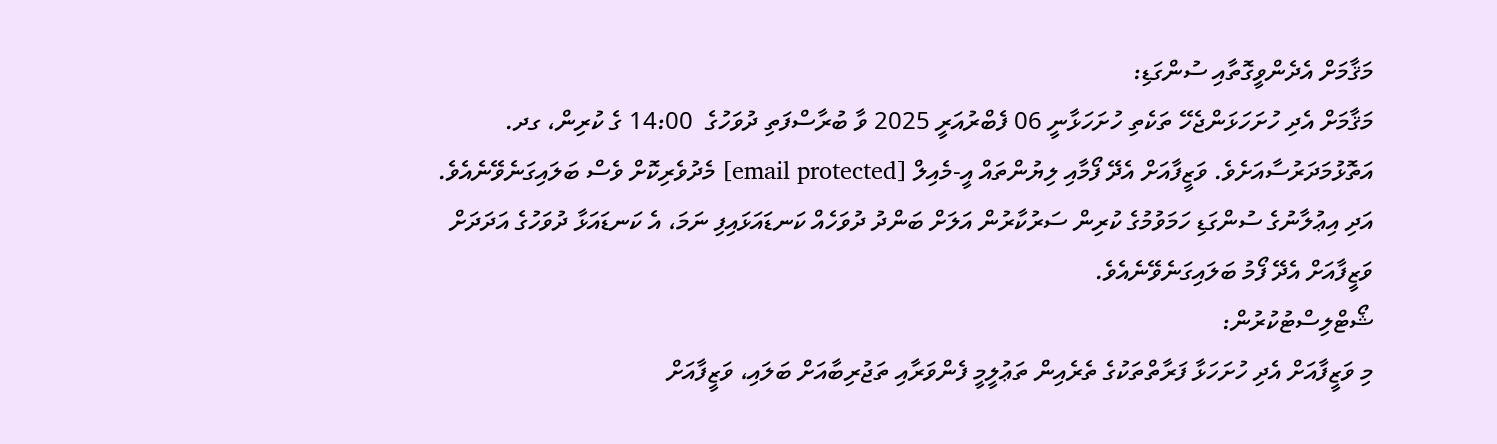މަޤާމަށް އެދެންވީގޮތާއި ސުންގަޑި:
މަޤާމަށް އެދި ހުށަހަޅަންޖެހޭ ތަކެތި ހުށަހަޅާނީ 06 ފެބްރުއަރީ 2025 ވާ ބުރާސްފަތި ދުވަހުގެ  14:00 ގެ ކުރިން، ގދ. އަތޮޅުމަދަރުސާއަށެވެ. ވަޒީފާއަށް އެދޭ ފޯމާއި ލިޔުންތައް އީ-މެއިލް [email protected] މެދުވެރިކޮށް ވެސް ބަލައިގަނެވޭނެއެވެ.
އަދި އިޢުލާނުގެ ސުންގަޑި ހަމަވުމުގެ ކުރިން ސަރުކާރުން އަލަށް ބަންދު ދުވަހެއް ކަނޑައަޅައިފި ނަމަ، އެ ކަނޑައަޅާ ދުވަހުގެ އަދަދަށް ވަޒީފާއަށް އެދޭ ފޯމު ބަލައިގަނެވޭނެއެވެ.
ޝޯޓްލިސްޓުކުރުން:
މި ވަޒީފާއަށް އެދި ހުށަހަޅާ ފަރާތްތަކުގެ ތެރެއިން ތަޢުލީމީ ފެންވަރާއި ތަޖުރިބާއަށް ބަލައި، ވަޒީފާއަށް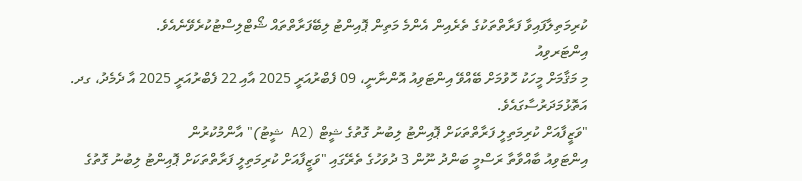ކުރިމަތިލާފައިވާ ފަރާތްތަކުގެ ތެރެއިން އެންމެ މަތިން ޕޮއިންޓު ލިބޭފަރާތްތައް ޝޯޓްލިސްޓުކުރެވޭނެއެވެ.
އިންޓަރވިއު
މި މަޤާމަށް މީހަކު ހޮވުމަށް ބޭއްވޭ އިންޓަވިއު އޮންނާނީ، 09 ފެބްރުއަރީ 2025 އާއި 22 ފެބްރުއަރީ 2025 އާ ދެމެދު، ގދ. އަތޮޅުމަދަރުސާގައެވެ.
"ވަޒީފާއަށް ކުރިމަތިލީ ފަރާތްތަކަށް ޕޮއިންޓު ލިބުނު ގޮތުގެ ޝީޓް (A2 ޝީޓު)" އާންމުކުރުން
އިންޓަވިއު ބާއްވާތާ ރަސްމީ ބަންދު ނޫން 3 ދުވަހުގެ ތެރޭގައި "ވަޒީފާއަށް ކުރިމަތިލީ ފަރާތްތަކަށް ޕޮއިންޓު ލިބުނު ގޮތުގެ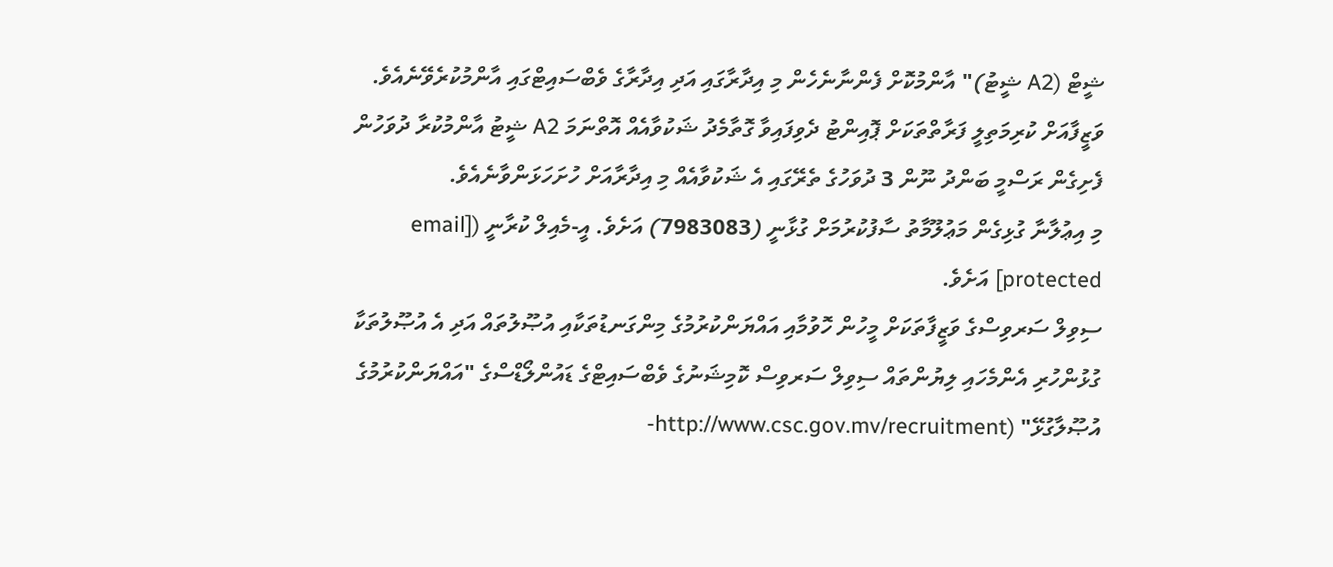ޝީޓް (A2 ޝީޓު)" އާންމުކޮށް ފެންނާނެހެން މި އިދާރާގައި އަދި އިދާރާގެ ވެބްސައިޓްގައި އާންމުކުރެވޭނެއެވެ. ވަޒީފާއަށް ކުރިމަތިލީ ފަރާތްތަކަށް ޕޮއިންޓު ދެވިފައިވާ ގޮތާމެދު ޝަކުވާއެއް އޮތްނަމަ A2 ޝީޓު އާންމުކުރާ ދުވަހުން ފެށިގެން ރަސްމީ ބަންދު ނޫން 3 ދުވަހުގެ ތެރޭގައި އެ ޝަކުވާއެއް މި އިދާރާއަށް ހުށަހަޅަންވާނެއެވެ.
މި އިޢުލާނާ ގުޅިގެން މަޢުލޫމާތު ސާފުކުރުމަށް ގުޅާނީ (7983083) އަށެވެ. އީ-މެއިލް ކުރާނީ ([email protected] އަށެވެ.
ސިވިލް ސަރވިސްގެ ވަޒީފާތަކަށް މީހުން ހޮވުމާއި އައްޔަންކުރުމުގެ މިންގަނޑުތަކާއި އުޞޫލުތައް އަދި އެ އުޞޫލުތަކާ ގުޅުންހުރި އެންމެހައި ލިޔުންތައް ސިވިލް ސަރވިސް ކޮމިޝަނުގެ ވެބްސައިޓްގެ ޑައުންލޯޑްސްގެ "އައްޔަންކުރުމުގެ އުޞޫލާގުޅޭ" (http://www.csc.gov.mv/recruitment-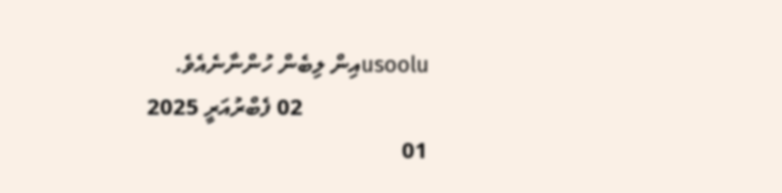usooluއިން ލިބެން ހުންނާނެއެވެ.
                      02 ފެބްރުއަރީ 2025
01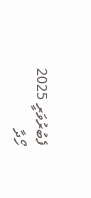ފެބުރުވަރީ 2025
ހޯދާ